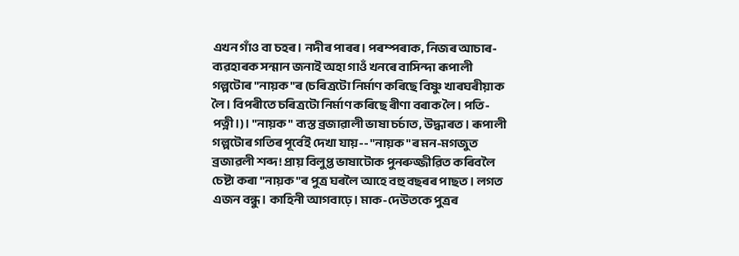এখন গাঁও বা চহৰ। নদীৰ পাৰৰ। পৰম্পৰাক, নিজৰ আচাৰ-ব্যৱহাৰক সন্মান জনাই অহা গাওঁ খনৰে বাসিন্দা ৰূপালী গল্পটোৰ "নায়ক"ৰ (চৰিত্ৰটো নিৰ্মাণ কৰিছে বিষ্ণু খাৰঘৰীয়াক লৈ। বিপৰীতে চৰিত্ৰটো নিৰ্মাণ কৰিছে ৰীণা বৰাক লৈ। পতি-পত্নী।)। "নায়ক" ব্যস্ত ব্ৰজাৱালী ভাষা চৰ্চাত, উদ্ধাৰত। ৰূপালী গল্পটোৰ গতিৰ পূৰ্বেই দেখা যায়-- "নায়ক"ৰ মন-মগজুত ব্ৰজাৱলী শব্দ! প্ৰায় বিলুপ্ত ভাষাটোক পুনৰুজ্জীৱিত কৰিবলৈ চেষ্টা কৰা "নায়ক"ৰ পুত্ৰ ঘৰলৈ আহে বহু বছৰৰ পাছত। লগত এজন বন্ধু। কাহিনী আগবাঢ়ে। মাক-দেউতকে পুত্ৰৰ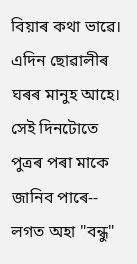বিয়াৰ কথা ভাৱে। এদিন ছোৱালীৰ ঘৰৰ মানুহ আহে। সেই দিনটোতে পুত্ৰৰ পৰা মাকে জানিব পাৰে-- লগত অহা "বন্ধু"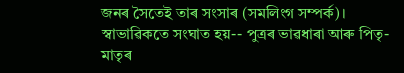জনৰ সৈতেই তাৰ সংসাৰ (সমলিংগ সম্পৰ্ক)। স্বাভাৱিকতে সংঘাত হয়-- পুত্ৰৰ ভাৱধাৰা আৰু পিতৃ-মাতৃৰ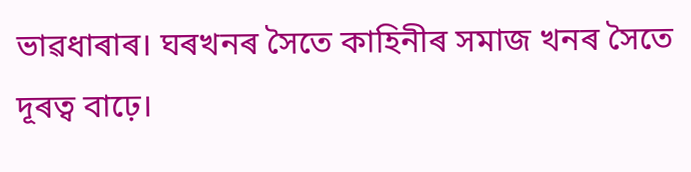ভাৱধাৰাৰ। ঘৰখনৰ সৈতে কাহিনীৰ সমাজ খনৰ সৈতে দূৰত্ব বাঢ়ে।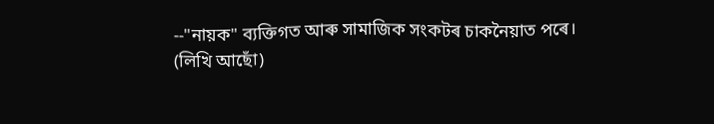--"নায়ক" ব্যক্তিগত আৰু সামাজিক সংকটৰ চাকনৈয়াত পৰে।
(লিখি আছোঁ)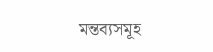মন্তব্যসমূহ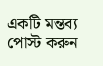একটি মন্তব্য পোস্ট করুন